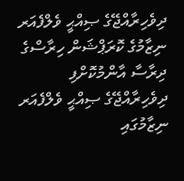ދިވެހިރާއްޖޭގެ ޞިއްޙީ ވެލްފެއަރ ނިޒާމުގެ ކޮރަޕްޝަން ހިރާސްގެ ދިރާސާ އާންމުކޮށްފި
ދިވެހިރާއްޖޭގެ ޞިއްޙީ ވެލްފެއަރ ނިޒާމުގައި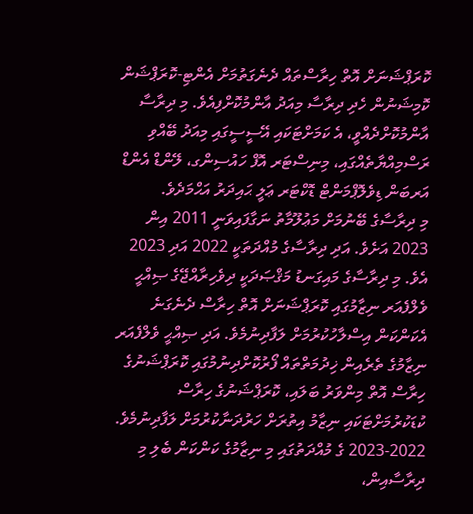ކޮރަޕްޝަނަށް އޮތް ހިރާސްތައް ދެނެގަތުމަށް އެންޓި-ކޮރަޕްޝަން ކޮމިޝަނުން ހެދި ދިރާސާ މިއަދު އާންމުކޮށްފިއެވެ. މި ދިރާސާ އާންމުކޮށްދެއްވީ، އެ ކަމަށްޓަކައި އޭސީސީގައި މިއަދު ބޭއްވި ރަސްމިއްޔާތެއްގައި، މިނިސްޓަރ އޮފް ހައުސިންގ، ލޭންޑް އެންޑް އަރބަން ޑިވެލޮޕްމަންޓް ޑޮކްޓަރ ޢަލީ ޙައިދަރު އަޙްމަދެވެ.
މި ދިރާސާގެ ބޭނުމަށް މަޢުލޫމާތު ނަގާފައިވަނީ 2011 އިން 2023 އަށެވެ. އަދި ދިރާސާގެ މުއްދަތަކީ 2022 އަދި 2023 އެވެ. މި ދިރާސާގެ މައިގަނޑު މަޤްޞަދަކީ ދިވެހިރާއްޖޭގެ ޞިއްޙީ ވެލްފެއަރ ނިޒާމުގައި ކޮރަޕްޝަނަށް އޮތް ހިރާސް ދެނެގަނެ އެކަންކަން އިސްލާހުކުރުމަށް ލަފާދިނުމެވެ. އަދި ޞިއްޙީ ވެލްފެއަރ ނިޒާމުގެ ތެރެއިން ޚިދުމަތްތައް ފޯރުކޮށްދިނުމުގައި ކޮރަޕްޝަނުގެ ހިރާސް އޮތް މިންވަރު ބަލައި، ކޮރަޕްޝަނުގެ ހިރާސް ކުޑަކުރުމަށްޓަކައި ނިޒާމު އިތުރަށް ހަރުދަނާކުރުމަށް ލަފާދިނުމެވެ.
2023-2022 ގެ މުއްދަތުގައި މި ނިޒާމުގެ ކަންކަން ބެލި މި ދިރާސާއިން،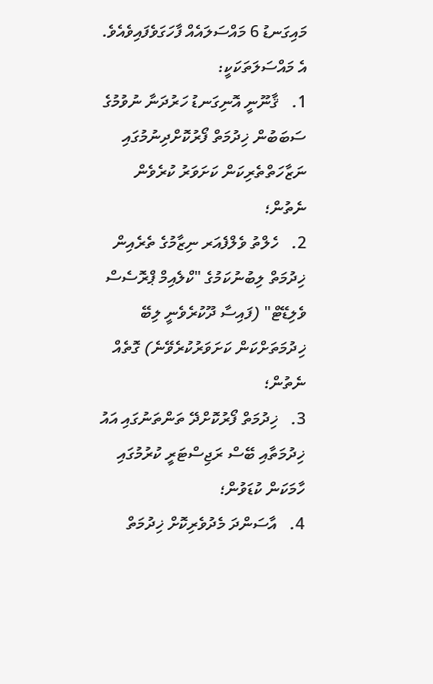މައިގަނޑު 6 މައްސަލައެއް ފާހަގަވެފައިވެއެވެ. އެ މައްސަލަތަކަކީ:
1.   ޤާނޫނީ އޮނިގަނޑު ހަރުދަނާ ނުވުމުގެ ސަބަބުން ޚިދުމަތް ފޯރުކޮށްދިނުމުގައި ނަޒާހަތްތެރިކަން ކަށަވަރު ކުރެވެން ނެތުން؛
2.   ހެލްތު ވެލްފެއަރ ނިޒާމުގެ ތެރެއިން ޚިދުމަތް ލިބުނުކަމުގެ "ކްލެއިމް ޕްރޮސެސް ވެލިޑޭޓް" (ފައިސާ ދޫކުރެވެނީ ލިބޭ ޚިދުމަތަށްކަން ކަށަވަރުކުރެވޭނެ) ގޮތެއް ނެތުން؛
3.   ޚިދުމަތް ފޯރުކޮށްދޭ ތަންތަނުގައި އައު ޚިދުމަތާއި ބޭސް ރަޖިސްޓަރީ ކުރުމުގައި ހާމަކަން ކުޑަވުން؛
4.   އާސަންދަ މެދުވެރިކޮށް ޚިދުމަތް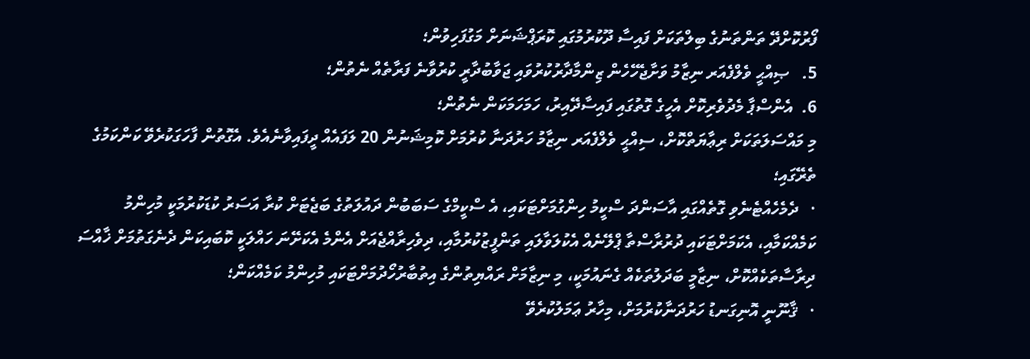ފޯރުކޮށްދޭ ތަންތަނުގެ ބިލްތަކަށް ފައިސާ ދޫކުރުމުގައި ކޮރަޕްޝަނަށް މަގުފަހިވުން؛
5.   ޞިއްޙީ ވެލްފެއަރ ނިޒާމު ވަށާޖެހޭހެން ޒިންމާދާރުކުރުވައި ޖަވާބުދާރީ ކުރުވާނެ ފަރާތެއް ނެތުން؛
6.  އެންސްޕާ މެދުވެރިކޮށް އެހީގެ ގޮތުގައި ފައިސާދޭއިރު، ހަމަހަމަކަން ނެތުން؛
މި މައްސަލަތަކަށް ރިޢާޔަތްކޮށް، ސިއްޙީ ވެލްފެއަރ ނިޒާމު ހަރުދަނާ ކުރުމަށް ކޮމިޝަނުން 20 ލަފައެއް ދީފައިވާނެއެވެ. އެގޮތުން ފާހަގަކުރެވޭ ކަންކަމުގެ ތެރޭގައި؛
·   ދެމެހެއްޓެނެވި ގޮތެއްގައި އާސަންދަ ސްކީމު ހިންގުމަށްޓަކައި، އެ ސްކީމްގެ ސަބަބުން ދައުލަތުގެ ބަޖެޓަށް ކުރާ އަސަރު ކުޑަކުރުމަކީ މުހިންމު ކަމެއްކަމާއި، އެކަމަށްޓަކައި ދުރުރާސްތާ ޕްލޭނެއް އެކުލަވާލައި ތަންފީޒުކުރުމާއި، ދިވެހިރާއްޖެއަށް އެންމެ އެކަށޭނަ ހައްލަކީ ކޮބައިކަން ދެނެގަތުމަށް ޚާއްސަ ދިރާސާތަކެއްކޮށް، ނިޒާމީ ބަދަލުތަކެއް ގެނައުމަކީ، މި ނިޒާމަށް ރައްޔިތުންގެ އިތުބާރުހޯދުމަށްޓަކައި މުހިންމު ކަމެއްކަން؛
·   ޤާނޫނީ އޮނިގަނޑު ހަރުދަނާކުރުމަށް، މިހާރު ޢަމަލުކުރެވޭ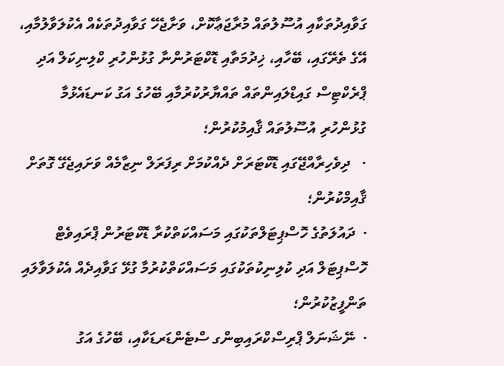ގަވާއިދުތަކާއި އުސޫލުތައް މުރާޖަޢާކޮށް، ވަށާޖެހޭ ގަވާއިދުތަކެއް އެކުލަވާލުމާއި، އޭގެ ތެރޭގައި، ބޭހާއި، ޚިދުމަތާއި ޑޮކްޓަރުންނާ ގުޅުންހުރި ކްލިނިކަލް އަދި ޕްރެކްޓިސް ގައިޑްލައިންތައް ތައްޔާރުކުރުމާއި ބޭހުގެ އަގު ކަނޑައެޅުމާ ގުޅުންހުރި އުސޫލުތައް ޤާއިމުކުރުން؛
·   ދިވެހިރާއްޖޭގައި ޑޮކްޓަރަށް ދެއްކުމަށް ރިފަރަލް ނިޒާމެއް ވަށައިޖެގޭ ގޮތަށް ޤާއިމްކުރުން؛
·  ދައުލަތުގެ ހޮސްޕިޓަލްތަކުގައި މަސައްކަތްކުރާ ޑޮކްޓަރުން ޕްރައިވެޓް ހޮސްޕިޓަލް އަދި ކުލިނިކުތަކުގައި މަސައްކަތްކުރުމާ ގުޅޭ ގަވާއިދެއް އެކުލަވާލައި ތަންފީޒުކުރުން؛
·  ނޭޝަނަލް ޕްރިސްކްރައިބިންގ ސްޓެންޑަރޑަކާއި، ބޭހުގެ އަގު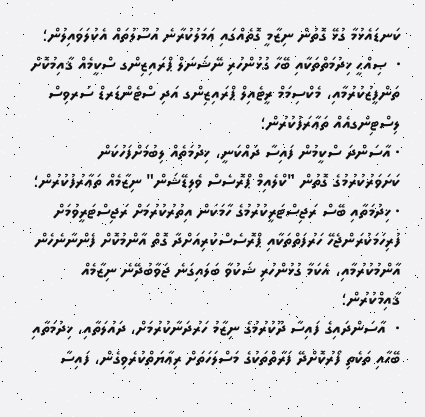ކަނޑައެޅުމާ ގުޅޭ ގޮތުން ނިޒާމީ ގޮތެއްގައި ޢަމަލުކުރާނެ އުސޫލުތައް އެކުލަވައިލުން؛
·  ޞިއްޙީ ޚިދުމަތްތަކާއި ބޭހާ ގުޅުންހުރި ނޭޝަނަލް ޕްރައިޒިންގ ސްކީމެއް ޤާއިމުކޮށް ތަންފީޒުކުރުމާއި، މެކްސިމަމް ރީޓެއިލް ޕްރައިޒިންގ އަދި ސްޓެންޑަރޑް ސަރވިސް ލިސްޓިންގއެއް ތަޢާރަފުކުރުން؛
· އާސަންދަ ސްކީމުން ފައިސާ ދައްކަނީ، ޚިދުމަތެއް ލިބުމަށްފަހުކަން ކަށަވަރުކުރުމުގެ ގޮތުން "ކްލެއިމް ޕްރޮސެސް ވެލިޑޭޝަން" ނިޒާމެއް ތަޢާރުފުކުރުން؛
· ޚިދުމަތާއި ބޭސް ރަޖިސްޓަރީކުރުމުގެ ހާމަކަން އިތުރުކުރުމަށް ރަޖިސްޓަރީވުމަށް ފުރިހަމަކުރަންޖެހޭ ހަރުފަތްތަކާއި ޕްރޮސެސްކުރިއަށްދާ ގޮތް އާންމުކޮށް ފެންނާނެހެން އާންމުކުރުމާއި، އެކަމާ ގުޅުންހުރި ޝަކުވާ ބަލައިގަނެ ޖަވާބުދޭނެ ނިޒާމެއް ޤާއިމްކުރުން؛
·  އާސަންދައިގެ ފައިސާ ދޫކުރުމުގެ ނިޒާމު ހަރުދަނާކުރުމަށް، ދައުލަތާއި، ޚިދުމަތާއި ބޭހާއި ތަކެތި ފޯރުކޮށްދޭ ފަރާތްތަކުގެ މަސްލަހަތަށް ރިޢާޔަތްކުރެވިގެން، ފައިސާ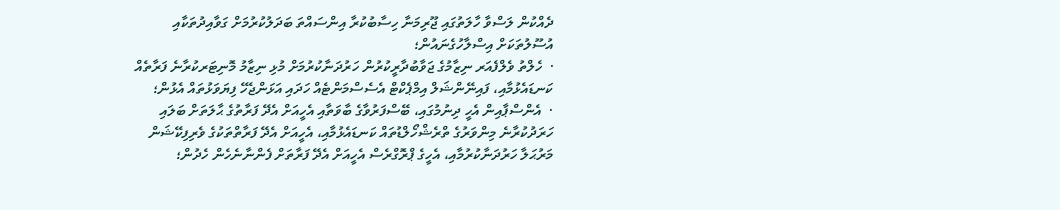ދެއްކުން ލަސްވާ ހާލަތުގައި ޖޫރިމަނާ ހިސާބުކުރާ އިންސައްތަ ބަދަލުކުރުމަށް ގަވާއިދުތަކާއި އުސޫލުތަކަށް އިސްލާހުގެނައުން؛
·  ހެލްތު ވެލްފެއަރ ނިޒާމުގެ ޖަވާބުދާރީކުރުން ހަރުދަނާކުރުމަށް މުޅި ނިޒާމު މޮނިޓަރކުރާނެ ފަރާތެއް ކަނޑައެޅުމާއި، ފައިނޭންޝަލް އިމްޕެކްޓް އެސެސްމަންޓެއް ހަދައި އަޅަންޖެހޭ ފިޔަވަޅުތައް އެޅުން؛
·  އެންސްޕާއިން އެހީ ދިނުމުގައި، ބޭސްފަރުވާގެ ބާވަތާއި އެހީއަށް އެދޭ ފަރާތުގެ ޙާލަތަށް ބަލައި ހަރަދުކުރާނެ މިންވަރުގެ ތްރެޝްހޯލްޑުތައް ކަނޑައެޅުމާއި، އެހީއަށް އެދޭ ފަރާތްތަކުގެ ވެރިފިކޭޝަން މަރުޙަލާ ހަރުދަނާކުރުމާއި، އެހީގެ ޕްރޮގްރެސް އެހީއަށް އެދޭ ފަރާތަށް ފެންނާނެހެން ހެދުން؛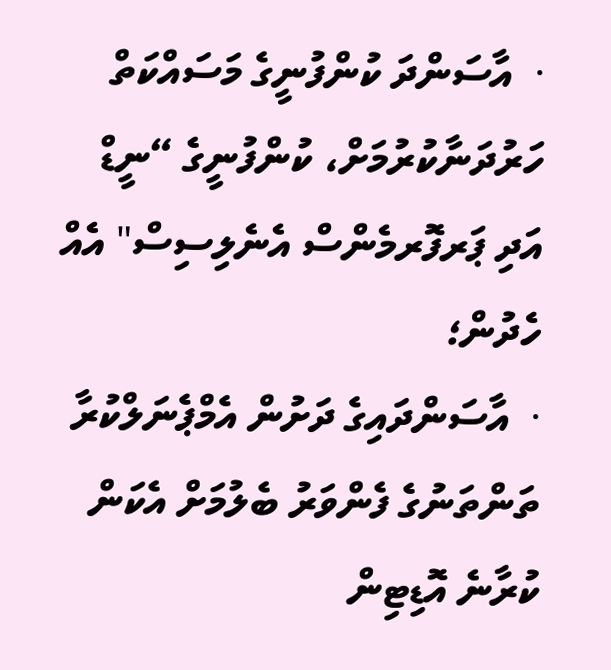·  އާސަންދަ ކުންފުނީގެ މަސައްކަތް ހަރުދަނާކުރުމަށް، ކުންފުނީގެ “ނީޑް އަދި ޕަރފޮރމެންސް އެނެލިސިސް" އެއް ހެދުން؛
·  އާސަންދައިގެ ދަށުން އެމްޕެނަލްކުރާ ތަންތަނުގެ ފެންވަރު ބެލުމަށް އެކަން ކުރާނެ އޮޑިޓިން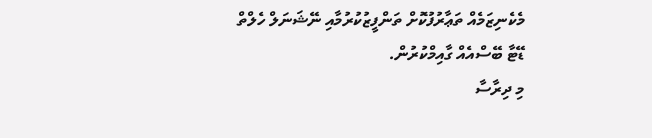މެކެނިޒަމެއް ތަޢާރުފުކޮށް ތަންފީޒުކުރުމާއި ނޭޝަނަލް ހެލްތް ޑޭޓާ ބޭސްއެއް ގާއިމްކުރުން.
މި ދިރާސާ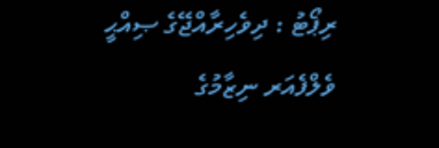ރިޕޯޓު : ދިވެހިރާއްޖޭގެ ޞިއްޙީ ވެލްފެއަރ ނިޒާމުގެ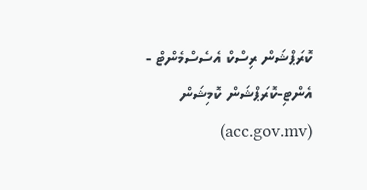ކޮރަޕްޝަން ރިސްކް އެސެސްމެންޓް - އެންޓި-ކޮރަޕްޝަން ކޮމިޝަން (acc.gov.mv)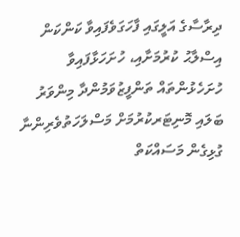ދިރާސާގެ އަލީގައި ފާހަގަވެފައިވާ ކަންކަން އިސްލާޙު ކުރުމަށާއި، ހުށަހަޅާފައިވާ ހުށަހެޅުންތައް ތަންފީޒުވަމުންދާ މިންވަރު ބަލައި މޮނިޓަރކުރުމަށް މަސްލަހަތުވެރިންނާ ގުޅިގެން މަސައްކަތް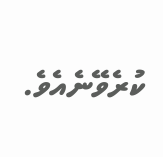ކުރެވޭނެއެވެ.